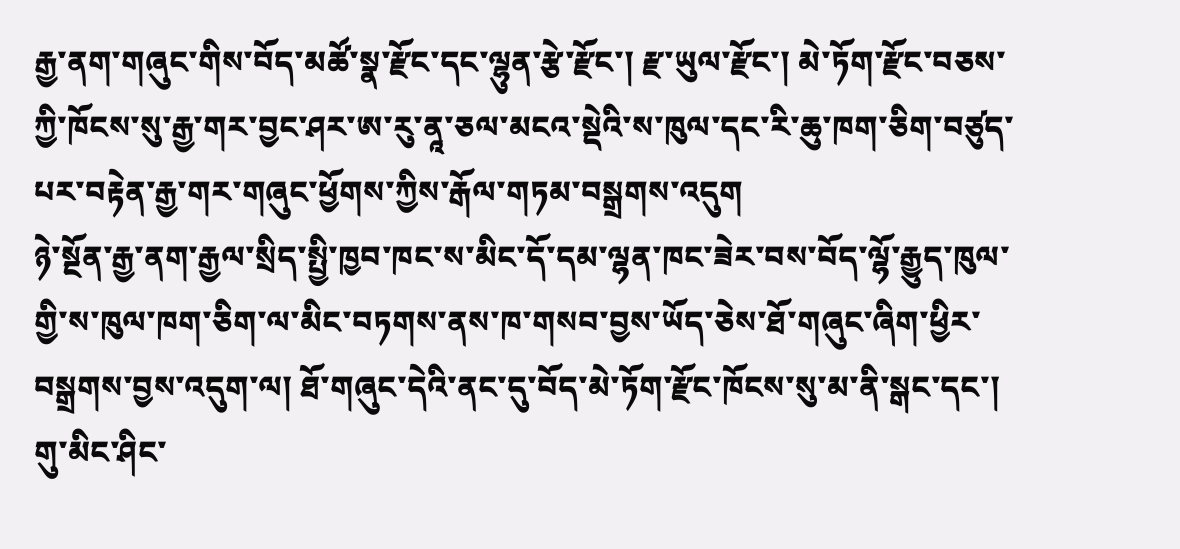རྒྱ་ནག་གཞུང་གིས་བོད་མཚོ་སྣ་རྫོང་དང་ལྷུན་རྩེ་རྫོང་། རྫ་ཡུལ་རྫོང་། མེ་ཏོག་རྫོང་བཅས་ཀྱི་ཁོངས་སུ་རྒྱ་གར་བྱང་ཤར་ཨ་རུ་ནཱ་ཅལ་མངའ་སྡེའི་ས་ཁུལ་དང་རི་ཆུ་ཁག་ཅིག་བཙུད་པར་བརྟེན་རྒྱ་གར་གཞུང་ཕྱོགས་ཀྱིས་རྒོལ་གཏམ་བསྒྲགས་འདུག
ཉེ་སྔོན་རྒྱ་ནག་རྒྱལ་སྲིད་སྤྱི་ཁྱབ་ཁང་ས་མིང་དོ་དམ་ལྷན་ཁང་ཟེར་བས་བོད་ལྷོ་རྒྱུད་ཁུལ་གྱི་ས་ཁུལ་ཁག་ཅིག་ལ་མིང་བཏགས་ནས་ཁ་གསབ་བྱས་ཡོད་ཅེས་ཐོ་གཞུང་ཞིག་ཕྱིར་བསྒྲགས་བྱས་འདུག་ལ། ཐོ་གཞུང་དེའི་ནང་དུ་བོད་མེ་ཏོག་རྫོང་ཁོངས་སུ་མ་ནི་སྒང་དང་། གུ་མིང་ཤིང་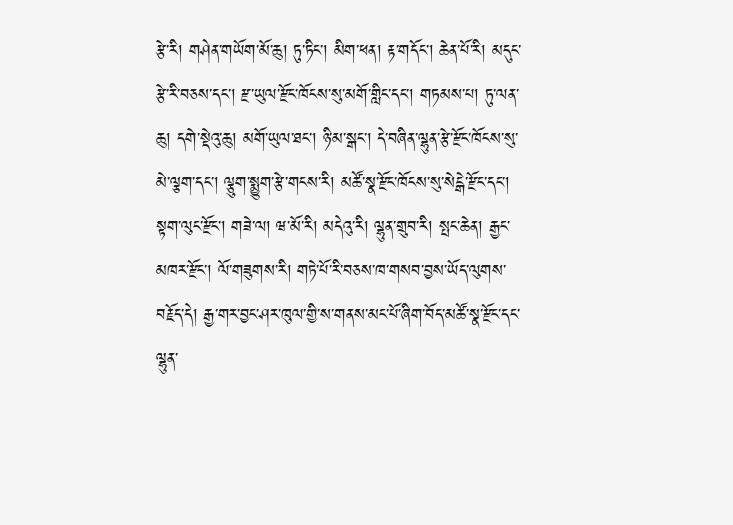རྩེ་རི། གཤེན་གཡོག་མོ་ཆུ། ཏུ་ཏིང་། མིག་ཕན། རྟ་གདོང་། ཆེན་པོ་རི། མདུང་རྩེ་རི་བཅས་དང་། རྫ་ཡུལ་རྫོང་ཁོངས་སུ་མགོ་གླིང་དང་། གཏམས་པ། ཏུ་ལན་ཆུ། དགེ་སྡེའུ་ཆུ། མགོ་ཡུལ་ཐང་། ཉི་མ་སྒང་། དེ་བཞིན་ལྷུན་རྩེ་རྫོང་ཁོངས་སུ་མེ་ལྕག་དང་། ལྕུག་སྨྱུག་རྩེ་གངས་རི། མཚོ་སྣ་རྫོང་ཁོངས་སུ་སེངྒེ་རྫོང་དང་། སྟག་ལུང་རྫོང་། གཟེ་ལ། ཝ་མོ་རི། མདེའུ་རི། ལྷུན་གྲུབ་རི། སྤང་ཆེན། རྒྱང་མཁར་རྫོང་། ལོ་གཟུགས་རི། གཏེ་པོ་རི་བཅས་ཁ་གསབ་བྱས་ཡོད་ལུགས་བརྗོད་དེ། རྒྱ་གར་བྱང་ཤར་ཁུལ་གྱི་ས་གནས་མང་པོ་ཞིག་བོད་མཚོ་སྣ་རྫོང་དང་ལྷུན་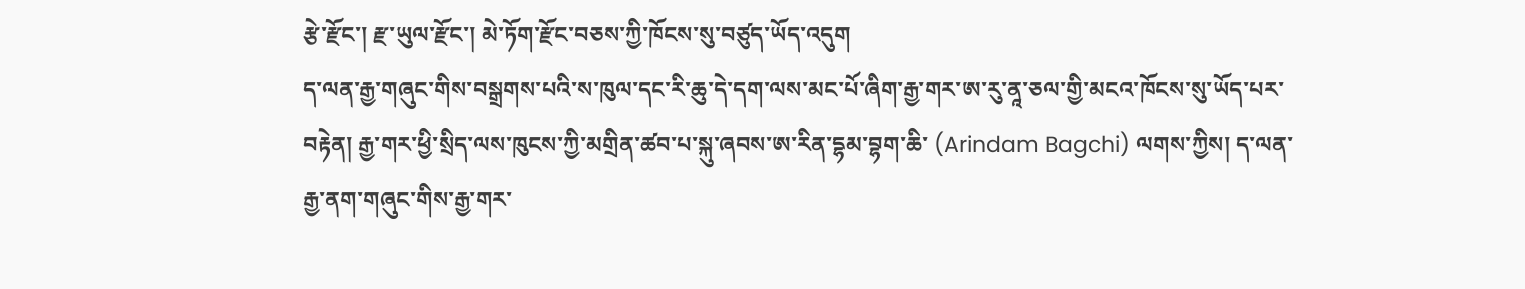རྩེ་རྫོང་། རྫ་ཡུལ་རྫོང་། མེ་ཏོག་རྫོང་བཅས་ཀྱི་ཁོངས་སུ་བཙུད་ཡོད་འདུག
ད་ལན་རྒྱ་གཞུང་གིས་བསྒྲགས་པའི་ས་ཁུལ་དང་རི་ཆུ་དེ་དག་ལས་མང་པོ་ཞིག་རྒྱ་གར་ཨ་རུ་ནཱ་ཅལ་གྱི་མངའ་ཁོངས་སུ་ཡོད་པར་བརྟེན། རྒྱ་གར་ཕྱི་སྲིད་ལས་ཁུངས་ཀྱི་མགྲིན་ཚབ་པ་སྐུ་ཞབས་ཨ་རིན་དྷམ་བྷག་ཆི་ (Arindam Bagchi) ལགས་ཀྱིས། ད་ལན་རྒྱ་ནག་གཞུང་གིས་རྒྱ་གར་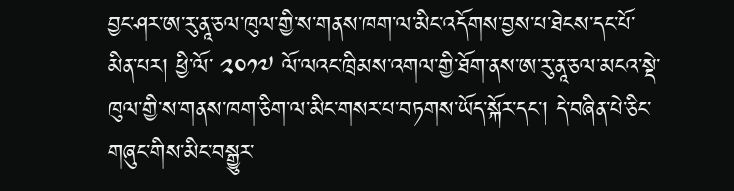བྱང་ཤར་ཨ་རུ་ནཱ་ཅལ་ཁུལ་གྱི་ས་གནས་ཁག་ལ་མིང་འདོགས་བྱས་པ་ཐེངས་དང་པོ་མིན་པར། ཕྱི་ལོ་ ༢༠༡༧ ལོ་ལའང་ཁྲིམས་འགལ་གྱི་ཐོག་ནས་ཨ་རུ་ནཱ་ཅལ་མངའ་སྡེ་ཁུལ་གྱི་ས་གནས་ཁག་ཅིག་ལ་མིང་གསར་པ་བཏགས་ཡོད་སྐོར་དང་། དེ་བཞིན་པེ་ཅིང་གཞུང་གིས་མིང་བསྒྱུར་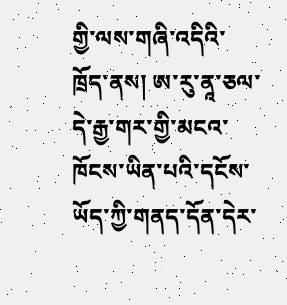གྱི་ལས་གཞི་འདིའི་ཁྲོད་ནས། ཨ་རུ་ནཱ་ཅལ་དེ་རྒྱ་གར་གྱི་མངའ་ཁོངས་ཡིན་པའི་དངོས་ཡོད་ཀྱི་གནད་དོན་དེར་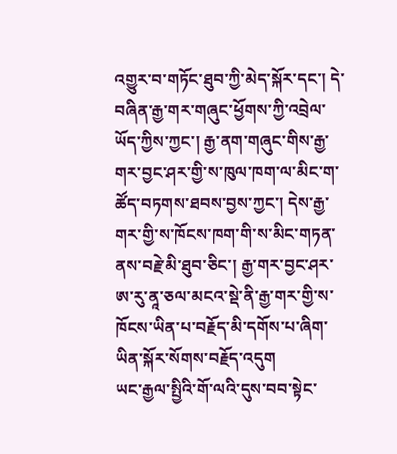འགྱུར་བ་གཏོང་ཐུབ་ཀྱི་མེད་སྐོར་དང་། དེ་བཞིན་རྒྱ་གར་གཞུང་ཕྱོགས་ཀྱི་འབྲེལ་ཡོད་ཀྱིས་ཀྱང་། རྒྱ་ནག་གཞུང་གིས་རྒྱ་གར་བྱང་ཤར་གྱི་ས་ཁུལ་ཁག་ལ་མིང་ག་ཚོད་བཏགས་ཐབས་བྱས་ཀྱང་། དེས་རྒྱ་གར་གྱི་ས་ཁོངས་ཁག་གི་ས་མིང་གཏན་ནས་བརྗེ་མི་ཐུབ་ཅིང་། རྒྱ་གར་བྱང་ཤར་ཨ་རུ་ནཱ་ཅལ་མངའ་སྡེ་ནི་རྒྱ་གར་གྱི་ས་ཁོངས་ཡིན་པ་བརྗོད་མི་དགོས་པ་ཞིག་ཡིན་སྐོར་སོགས་བརྗོད་འདུག
ཡང་རྒྱལ་སྤྱིའི་གོ་ལའི་དུས་བབ་སྟེང་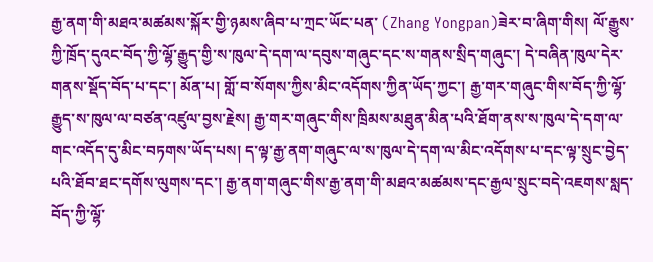རྒྱ་ནག་གི་མཐའ་མཚམས་སྐོར་གྱི་ཉམས་ཞིབ་པ་ཀྲང་ཡོང་པན་ (Zhang Yongpan)ཟེར་བ་ཞིག་གིས། ལོ་རྒྱུས་ཀྱི་ཁྲོད་དུའང་བོད་ཀྱི་ལྷོ་རྒྱུད་གྱི་ས་ཁུལ་དེ་དག་ལ་དབུས་གཞུང་དང་ས་གནས་སྲིད་གཞུང་། དེ་བཞིན་ཁུལ་དེར་གནས་སྡོད་བོད་པ་དང་། མོན་པ། གློ་བ་སོགས་ཀྱིས་མིང་འདོགས་ཀྱིན་ཡོད་ཀྱང་། རྒྱ་གར་གཞུང་གིས་བོད་ཀྱི་ལྷོ་རྒྱུད་ས་ཁུལ་ལ་བཙན་འཛུལ་བྱས་རྗེས། རྒྱ་གར་གཞུང་གིས་ཁྲིམས་མཐུན་མིན་པའི་ཐོག་ནས་ས་ཁུལ་དེ་དག་ལ་གང་འདོད་དུ་མིང་བཏགས་ཡོད་པས། ད་ལྟ་རྒྱ་ནག་གཞུང་ལ་ས་ཁུལ་དེ་དག་ལ་མིང་འདོགས་པ་དང་ལྟ་སྲུང་བྱེད་པའི་ཐོབ་ཐང་དགོས་ལུགས་དང་། རྒྱ་ནག་གཞུང་གིས་རྒྱ་ནག་གི་མཐའ་མཚམས་དང་རྒྱལ་སྲུང་བདེ་འཇགས་སླད་བོད་ཀྱི་ལྷོ་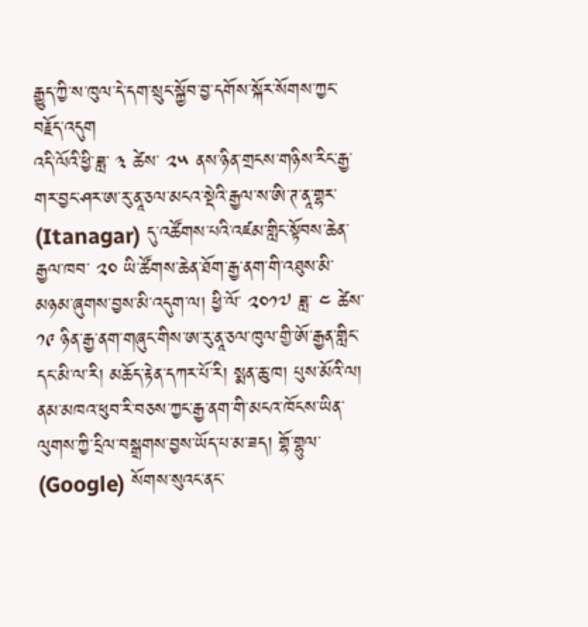རྒྱུད་ཀྱི་ས་ཁུལ་དེ་དག་སྲུང་སྐྱོབ་བྱ་དགོས་སྐོར་སོགས་ཀྱང་བརྗོད་འདུག
འདི་ལོའི་ཕྱི་ཟླ་ ༣ ཚེས་ ༢༥ ནས་ཉིན་གྲངས་གཉིས་རིང་རྒྱ་གར་བྱང་ཤར་ཨ་རུ་ནཱ་ཅལ་མངའ་སྡེའི་རྒྱལ་ས་ཨི་ཊ་ནཱ་གྷར་ (Itanagar) དུ་འཚོགས་པའི་འཛམ་གླིང་སྟོབས་ཆེན་རྒྱལ་ཁབ་ ༢༠ ཡི་ཚོགས་ཆེན་ཐོག་རྒྱ་ནག་གི་འཐུས་མི་མཉམ་ཞུགས་བྱས་མི་འདུག་ལ། ཕྱི་ལོ་ ༢༠༡༧ ཟླ་ ༤ ཚེས་ ༡༩ ཉིན་རྒྱ་ནག་གཞུང་གིས་ཨ་རུ་ནཱ་ཅལ་ཁུལ་གྱི་ཨོ་རྒྱན་གླིང་དང་མི་ལ་རི། མཆོད་རྟེན་དཀར་པོ་རི། སྨན་ཆུ་ཁ། པུས་མོའི་ལ། ནམ་མཁའ་ཕུབ་རི་བཅས་ཀྱང་རྒྱ་ནག་གི་མངའ་ཁོངས་ཡིན་ལུགས་ཀྱི་དྲིལ་བསྒྲགས་བྱས་ཡོད་པ་མ་ཟད། གྷོ་གྷུལ་ (Google) སོགས་སུའང་ནང་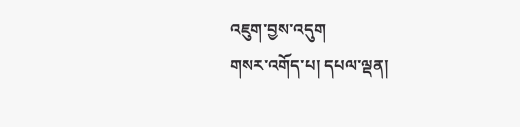འཇུག་བྱས་འདུག
གསར་འགོད་པ། དཔལ་ལྡན།